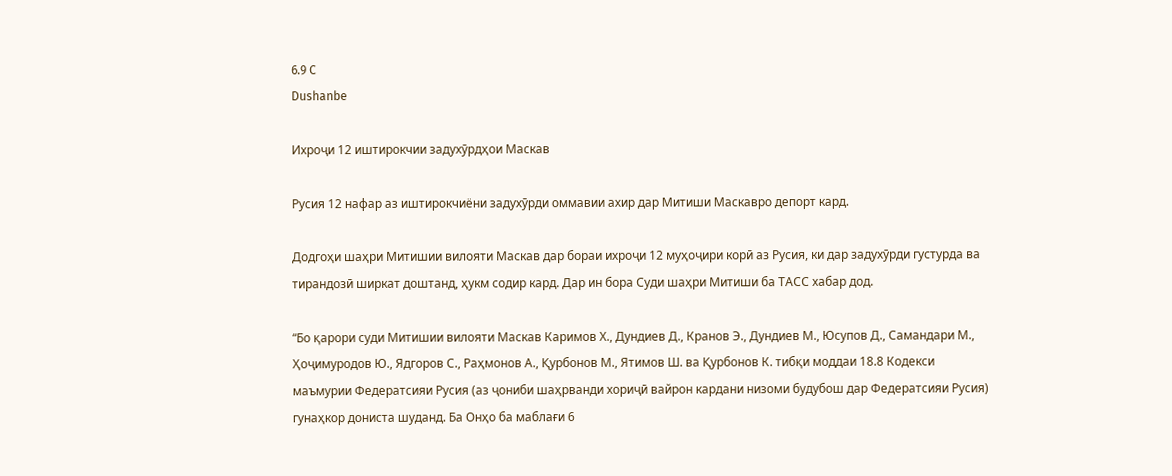6.9 C
Dushanbe

Ихроҷи 12 иштирокчии задухӯрдҳои Маскав

Русия 12 нафар аз иштирокчиёни задухӯрди оммавии ахир дар Митиши Маскавро депорт кард.

Додгоҳи шаҳри Митишии вилояти Маскав дар бораи ихроҷи 12 муҳоҷири корӣ аз Русия, ки дар задухӯрди густурда ва тирандозӣ ширкат доштанд, ҳукм содир кард. Дар ин бора Суди шаҳри Митиши ба ТАСС хабар дод.

“Бо қарори суди Митишии вилояти Маскав Каримов Х., Дундиев Д., Кранов Э., Дундиев М., Юсупов Д., Самандари М., Ҳоҷимуродов Ю., Ядгоров С., Раҳмонов А., Қурбонов М., Ятимов Ш. ва Қурбонов К. тибқи моддаи 18.8 Кодекси маъмурии Федератсияи Русия (аз ҷониби шаҳрванди хориҷӣ вайрон кардани низоми будубош дар Федератсияи Русия) гунаҳкор дониста шуданд. Ба Онҳо ба маблағи 6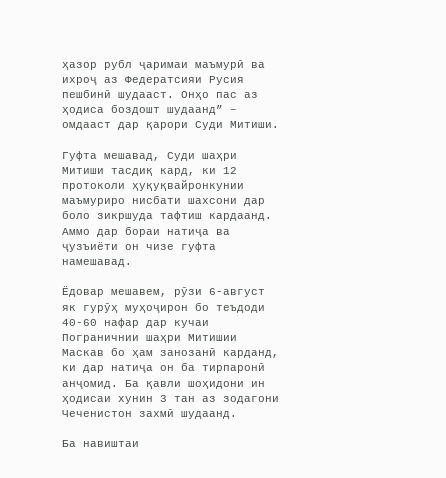ҳазор рубл ҷаримаи маъмурӣ ва ихроҷ аз Федератсияи Русия пешбинӣ шудааст. Онҳо пас аз ҳодиса боздошт шудаанд” – омдааст дар қарори Суди Митиши.

Гуфта мешавад, Суди шаҳри Митиши тасдиқ кард, ки 12 протоколи ҳуқуқвайронкунии маъмуриро нисбати шахсони дар боло зикршуда тафтиш кардаанд. Аммо дар бораи натиҷа ва ҷузъиёти он чизе гуфта намешавад.

Ёдовар мешавем, рӯзи 6-август як гурӯҳ муҳоҷирон бо теъдоди 40-60 нафар дар кучаи Пограничнии шаҳри Митишии Маскав бо ҳам занозанӣ карданд, ки дар натиҷа он ба тирпаронӣ анҷомид. Ба қавли шоҳидони ин ҳодисаи хунин 3 тан аз зодагони Чеченистон захмӣ шудаанд.

Ба навиштаи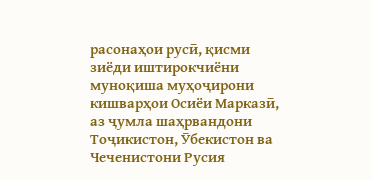расонаҳои русӣ, қисми зиёди иштирокчиёни муноқиша муҳоҷирони кишварҳои Осиёи Марказӣ, аз ҷумла шаҳрвандони Тоҷикистон, Ӯбекистон ва Чеченистони Русия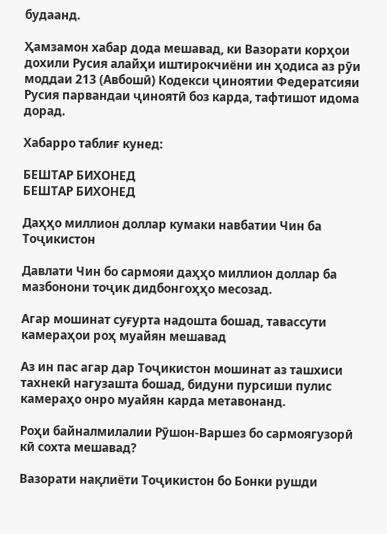будаанд.

Ҳамзамон хабар дода мешавад, ки Вазорати корҳои дохили Русия алайҳи иштирокчиёни ин ҳодиса аз рӯи моддаи 213 (Авбошӣ) Кодекси ҷиноятии Федератсияи Русия парвандаи ҷиноятӣ боз карда, тафтишот идома дорад.

Хабарро таблиғ кунед:

БЕШТАР БИХОНЕД
БЕШТАР БИХОНЕД

Даҳҳо миллион доллар кумаки навбатии Чин ба Тоҷикистон

Давлати Чин бо сармояи даҳҳо миллион доллар ба мазбонони тоҷик дидбонгоҳҳо месозад.

Агар мошинат суғурта надошта бошад, тавассути камераҳои роҳ муайян мешавад

Аз ин пас агар дар Тоҷикистон мошинат аз ташхиси тахнекӣ нагузашта бошад, бидуни пурсиши пулис камераҳо онро муайян карда метавонанд.

Роҳи байналмилалии Рӯшон-Варшез бо сармоягузорӣ кӣ сохта мешавад?

Вазорати нақлиёти Тоҷикистон бо Бонки рушди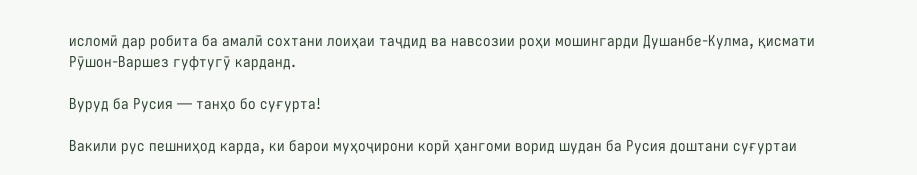исломӣ дар робита ба амалӣ сохтани лоиҳаи таҷдид ва навсозии роҳи мошингарди Душанбе-Кулма, қисмати Рӯшон-Варшез гуфтугӯ карданд.

Вуруд ба Русия — танҳо бо суғурта!

Вакили рус пешниҳод карда, ки барои муҳоҷирони корӣ ҳангоми ворид шудан ба Русия доштани суғуртаи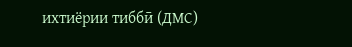ихтиёрии тиббӣ (ДМС)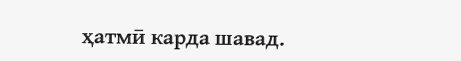ҳатмӣ карда шавад.